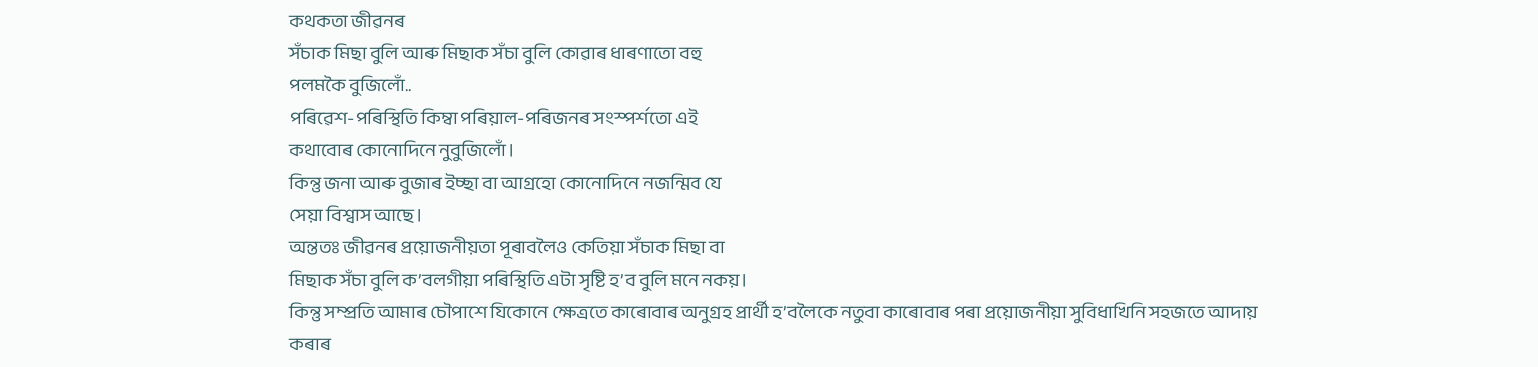কথকতা জীৱনৰ
সঁচাক মিছা বুলি আৰু মিছাক সঁচা বুলি কোৱাৰ ধাৰণাতো বহু
পলমকৈ বুজিলোঁ..
পৰিৱেশ-পৰিস্থিতি কিম্বা পৰিয়াল-পৰিজনৰ সংস্পৰ্শতো এই
কথাবোৰ কোনোদিনে নুবুজিলোঁ।
কিন্তু জনা আৰু বুজাৰ ইচ্ছা বা আগ্ৰহো কোনোদিনে নজন্মিব যে
সেয়া বিশ্বাস আছে।
অন্ততঃ জীৱনৰ প্ৰয়োজনীয়তা পূৰাবলৈও কেতিয়া সঁচাক মিছা বা
মিছাক সঁচা বুলি ক’বলগীয়া পৰিস্থিতি এটা সৃষ্টি হ’ব বুলি মনে নকয়।
কিন্তু সম্প্ৰতি আমাৰ চৌপাশে যিকোনে ক্ষেত্ৰতে কাৰোবাৰ অনুগ্ৰহ প্ৰাৰ্থী হ’বলৈকে নতুবা কাৰোবাৰ পৰা প্ৰয়োজনীয়া সুবিধাখিনি সহজতে আদায় কৰাৰ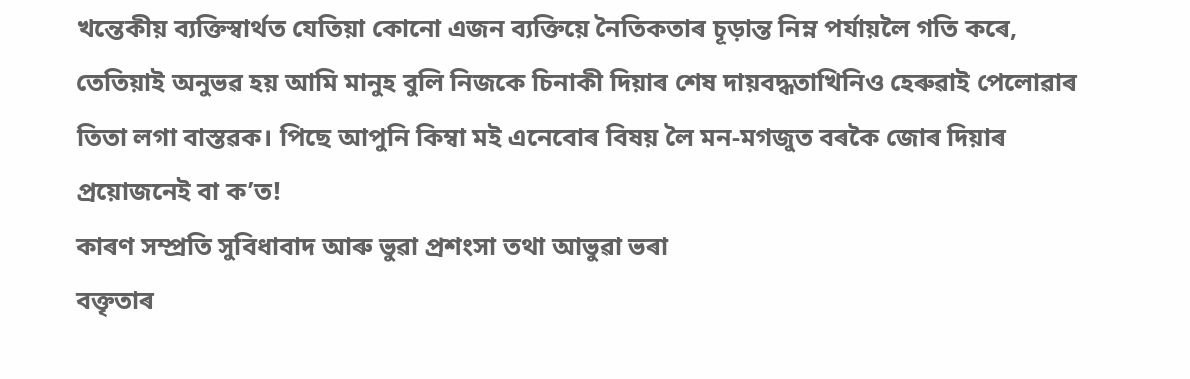খন্তেকীয় ব্যক্তিস্বাৰ্থত যেতিয়া কোনো এজন ব্যক্তিয়ে নৈতিকতাৰ চূড়ান্ত নিম্ন পৰ্যায়লৈ গতি কৰে, তেতিয়াই অনুভৱ হয় আমি মানুহ বুলি নিজকে চিনাকী দিয়াৰ শেষ দায়বদ্ধতাখিনিও হেৰুৱাই পেলোৱাৰ তিতা লগা বাস্তৱক। পিছে আপুনি কিম্বা মই এনেবোৰ বিষয় লৈ মন-মগজুত বৰকৈ জোৰ দিয়াৰ প্ৰয়োজনেই বা ক’ত!
কাৰণ সম্প্ৰতি সুবিধাবাদ আৰু ভুৱা প্ৰশংসা তথা আভুৱা ভৰা
বক্তৃতাৰ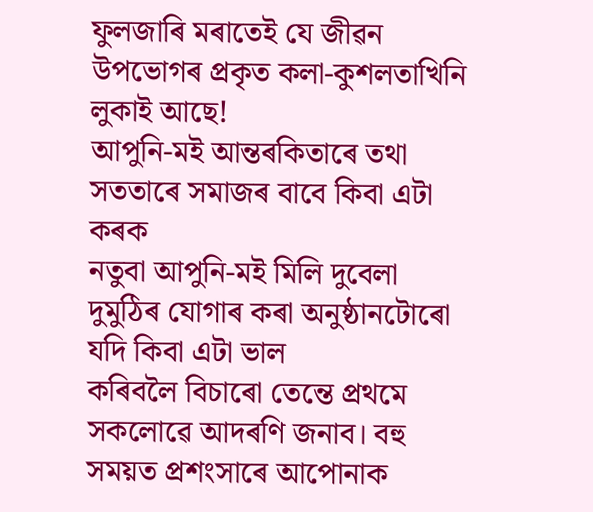ফুলজাৰি মৰাতেই যে জীৱন উপভোগৰ প্ৰকৃত কলা-কুশলতাখিনি লুকাই আছে!
আপুনি-মই আন্তৰকিতাৰে তথা সততাৰে সমাজৰ বাবে কিবা এটা কৰক
নতুবা আপুনি-মই মিলি দুবেলা দুমুঠিৰ যোগাৰ কৰা অনুষ্ঠানটোৰো যদি কিবা এটা ভাল
কৰিবলৈ বিচাৰো তেন্তে প্ৰথমে সকলোৱে আদৰণি জনাব। বহু সময়ত প্ৰশংসাৰে আপোনাক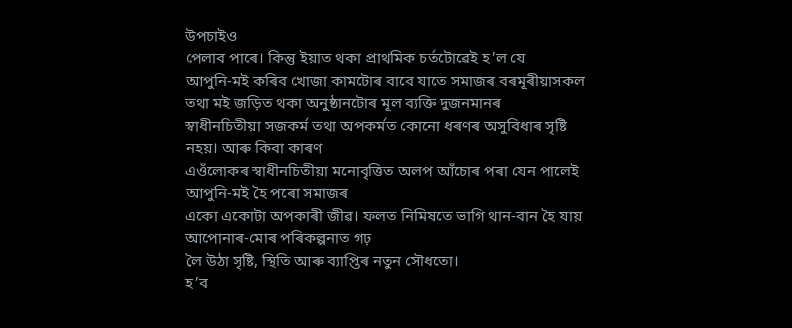উপচাইও
পেলাব পাৰে। কিন্তু ইয়াত থকা প্ৰাথমিক চৰ্তটোৱেই হ’ল যে
আপুনি-মই কৰিব খোজা কামটোৰ বাবে যাতে সমাজৰ বৰমূৰীয়াসকল তথা মই জড়িত থকা অনুষ্ঠানটোৰ মূল ব্যক্তি দুজনমানৰ
স্বাধীনচিতীয়া সজকৰ্ম তথা অপকৰ্মত কোনো ধৰণৰ অসুবিধাৰ সৃষ্টি নহয়। আৰু কিবা কাৰণ
এওঁলোকৰ স্বাধীনচিতীয়া মনোবৃত্তিত অলপ আঁচোৰ পৰা যেন পালেই আপুনি-মই হৈ পৰো সমাজৰ
একো একোটা অপকাৰী জীৱ। ফলত নিমিষতে ভাগি থান-বান হৈ যায় আপোনাৰ-মোৰ পৰিকল্পনাত গঢ়
লৈ উঠা সৃষ্টি, স্থিতি আৰু ব্যাপ্তিৰ নতুন সৌধতো।
হ’ব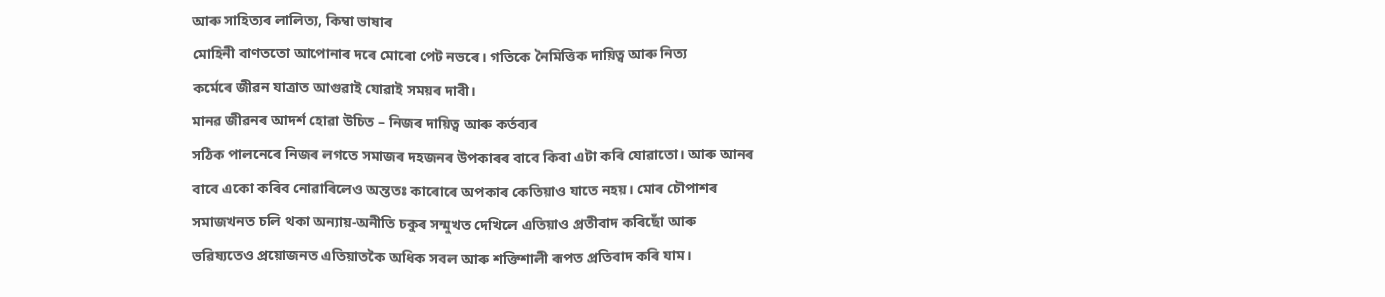আৰু সাহিত্যৰ লালিত্য, কিম্বা ভাষাৰ
মোহিনী বাণততো আপোনাৰ দৰে মোৰো পেট নভৰে। গতিকে নৈমিত্তিক দায়িত্ব আৰু নিত্য
কৰ্মেৰে জীৱন যাত্ৰাত আগুৱাই যোৱাই সময়ৰ দাবী।
মানৱ জীৱনৰ আদৰ্শ হোৱা উচিত – নিজৰ দায়িত্ব আৰু কৰ্তব্যৰ
সঠিক পালনেৰে নিজৰ লগতে সমাজৰ দহজনৰ উপকাৰৰ বাবে কিবা এটা কৰি যোৱাতো। আৰু আনৰ
বাবে একো কৰিব নোৱাৰিলেও অন্ততঃ কাৰোৰে অপকাৰ কেতিয়াও যাতে নহয়। মোৰ চৌপাশৰ
সমাজখনত চলি থকা অন্যায়-অনীতি চকুৰ সন্মুখত দেখিলে এতিয়াও প্ৰতীবাদ কৰিছোঁ আৰু
ভৱিষ্যতেও প্ৰয়োজনত এতিয়াতকৈ অধিক সবল আৰু শক্তিশালী ৰূপত প্ৰতিবাদ কৰি যাম।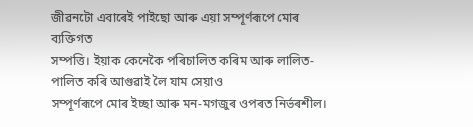জীৱনটো এবাৰেই পাইছো আৰু এয়া সম্পূৰ্ণৰূপে মোৰ ব্যক্তিগত
সম্পত্তি। ইয়াক কেনেকৈ পৰিচালিত কৰিম আৰু লালিত-পালিত কৰি আগুৱাই লৈ যাম সেয়াও
সম্পূৰ্ণৰূপে মোৰ ইচ্ছা আৰু মন-মগজুৰ ওপৰত নিৰ্ভৰশীল।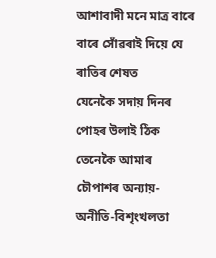আশাবাদী মনে মাত্ৰ বাৰে বাৰে সোঁৱৰাই দিয়ে যে ৰাতিৰ শেষত
যেনেকৈ সদায় দিনৰ পোহৰ উলাই ঠিক তেনেকৈ আমাৰ চৌপাশৰ অন্যায়-অনীতি-বিশৃংখলতা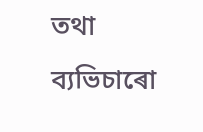তথা
ব্যভিচাৰো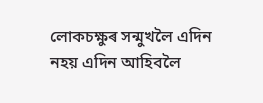লোকচক্ষুৰ সন্মুখলৈ এদিন নহয় এদিন আহিবলৈ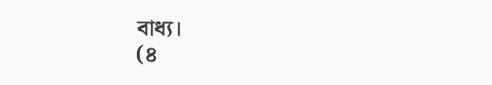বাধ্য।
(৪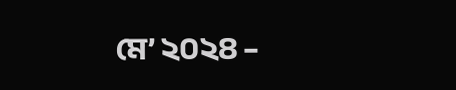মে’ ২০২৪ –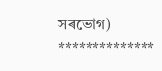সৰভোগ)
**************